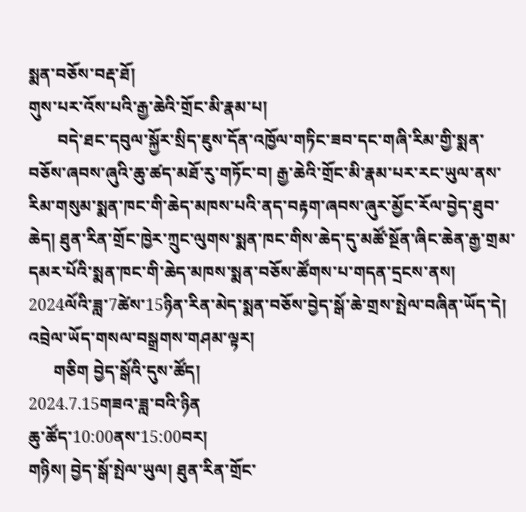སྨན་བཅོས་བརྡ་ཐོ།
གུས་པར་འོས་པའི་རྒྱ་ཆེའི་གྲོང་མི་རྣམ་པ།
       བདེ་ཐང་དབུལ་སྐྱོར་སྲིད་ཇུས་དོན་འཁྱོལ་གཏིང་ཟབ་དང་གཞི་རིམ་གྱི་སྨན་བཅོས་ཞབས་ཞུའི་ཆུ་ཚད་མཐོ་རུ་གཏོང་བ། རྒྱ་ཆེའི་གྲོང་མི་རྣམ་པར་རང་ཡུལ་ནས་རིམ་གསུམ་སྨན་ཁང་གི་ཆེད་མཁས་པའི་ནད་བརྟག་ཞབས་ཞུར་མྱོང་རོལ་བྱེད་ཐུབ་ཆེད། ཐུན་རིན་གྲོང་ཁྱེར་ཀྲུང་ལུགས་སྨན་ཁང་གིས་ཆེད་དུ་མཚོ་སྔོན་ཞིང་ཆེན་རྒྱ་གྲམ་དམར་པོའི་སྨན་ཁང་གི་ཆེད་མཁས་སྨན་བཅོས་ཚོགས་པ་གདན་དྲངས་ནས། 2024ལོའི་ཟླ་7ཚེས་15ཉིན་རིན་མེད་སྨན་བཅོས་བྱེད་སྒོ་ཆེ་གྲས་སྤེལ་བཞིན་ཡོད་དེ། འབྲེལ་ཡོད་གསལ་བསྒྲགས་གཤམ་ལྟར།
      གཅིག བྱེད་སྒོའི་དུས་ཚོད།
2024.7.15གཟའ་ཟླ་བའི་ཉིན
ཆུ་ཚོད་10:00ནས་15:00བར།
གཉིས། བྱེད་སྒོ་སྤེལ་ཡུལ། ཐུན་རིན་གྲོང་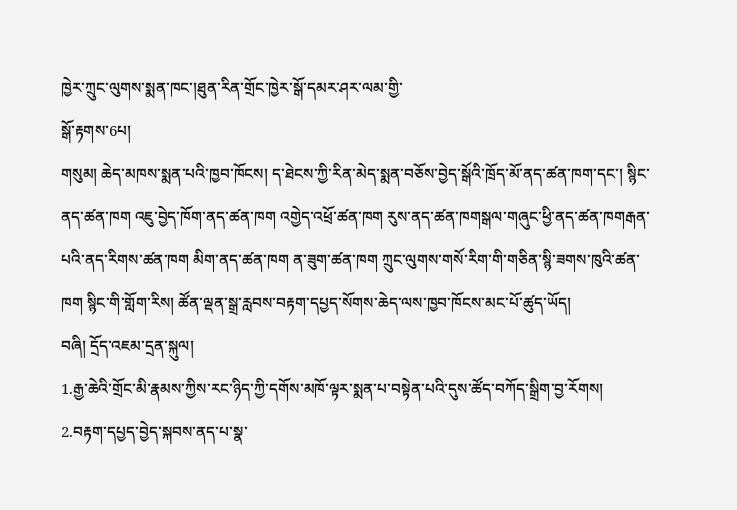ཁྱེར་ཀྲུང་ལུགས་སྨན་ཁང་།ཐུན་རིན་གྲོང་ཁྱེར་སྒོ་དམར་ཤར་ལམ་གྱི་
སྒོ་རྟགས་6པ།
གསུམ། ཆེད་མཁས་སྨན་པའི་ཁྱབ་ཁོངས། ད་ཐེངས་ཀྱི་རིན་མེད་སྨན་བཅོས་བྱེད་སྒོའི་ཁྲོད་མོ་ནད་ཚན་ཁག་དང་། སྙིང་ནད་ཚན་ཁག འཇུ་བྱེད་ཁོག་ནད་ཚན་ཁག འགྱེད་འཕྲོ་ཚན་ཁག རུས་ནད་ཚན་ཁགསྒལ་གཞུང་ཕྱི་ནད་ཚན་ཁགརྒན་པའི་ནད་རིགས་ཚན་ཁག མིག་ནད་ཚན་ཁག ན་ཟུག་ཚན་ཁག ཀྲུང་ལུགས་གསོ་རིག་གི་གཅིན་སྙི་ཟགས་ཁུའི་ཚན་ཁག སྙིང་གི་གློག་རིས། ཚོན་ལྡན་སྒྲ་རླབས་བརྟག་དཔྱད་སོགས་ཆེད་ལས་ཁྱབ་ཁོངས་མང་པོ་ཚུད་ཡོད།
བཞི། དྲོད་འཇམ་དྲན་སྐུལ།
1.རྒྱ་ཆེའི་གྲོང་མི་རྣམས་ཀྱིས་རང་ཉིད་ཀྱི་དགོས་མཁོ་ལྟར་སྨན་པ་བསྟེན་པའི་དུས་ཚོད་བཀོད་སྒྲིག་བྱ་རོགས།
2.བརྟག་དཔྱད་བྱེད་སྐབས་ནད་པ་སྣ་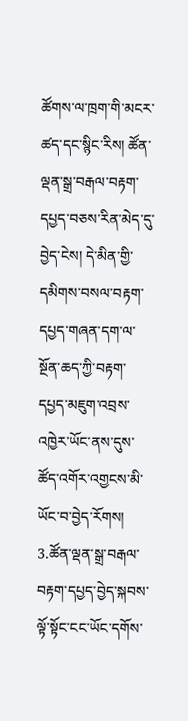ཚོགས་ལ་ཁྲག་གི་མངར་ཚད་དང་སྙིང་རིས། ཚོན་ལྡན་སྒྲ་བརྒལ་བརྟག་དཔྱད་བཅས་རིན་མེད་དུ་བྱེད་ངེས། དེ་མིན་གྱི་དམིགས་བསལ་བརྟག་དཔྱད་གཞན་དག་ལ་སྔོན་ཆད་ཀྱི་བརྟག་དཔྱད་མཇུག་འབྲས་འཁྱེར་ཡོང་ནས་དུས་ཚོད་འགོར་འགྱངས་མི་ཡོང་བ་བྱེད་རོགས།
3.ཚོན་ལྡན་སྒྲ་བརྒལ་བརྟག་དཔྱད་བྱེད་སྐབས་ལྟོ་སྟོང་ངང་ཡོང་དགོས་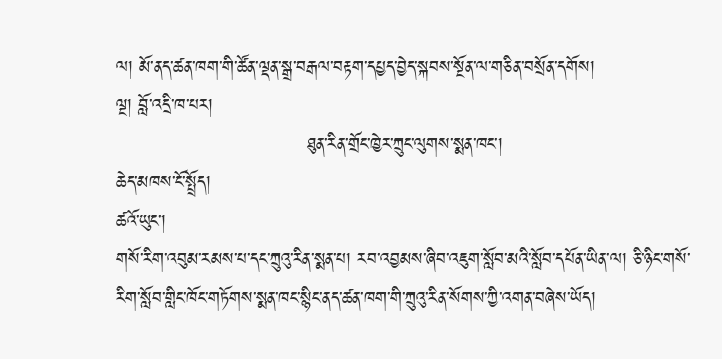ལ། མོ་ནད་ཚན་ཁག་གི་ཚོན་ལྡན་སྒྲ་བརྒལ་བརྟག་དཔྱད་བྱེད་སྐབས་སྔོན་ལ་གཅིན་བསྲོན་དགོས།
ལྔ། བློ་འདྲི་ཁ་པར།
                               ཐུན་རིན་གྲོང་ཁྱེར་ཀྲུང་ལུགས་སྨན་ཁང་།
ཆེད་མཁས་ངོ་སྤྲོད།
ཚའོ་ཡུང་།
གསོ་རིག་འབུམ་རམས་པ་དང་ཀྲུའུ་རིན་སྨན་པ། རབ་འབྱམས་ཞིབ་འཇུག་སློབ་མའི་སློབ་དཔོན་ཡིན་ལ། ཅི་ཉིང་གསོ་རིག་སློབ་གླིང་ཁོང་གཏོགས་སྨན་ཁང་སྙིང་ནད་ཚན་ཁག་གི་ཀྲུའུ་རིན་སོགས་ཀྱི་འགན་བཞེས་ཡོད།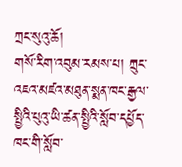ཀྲང་སུའུ་ཆོ།
གསོ་རིག་འབུམ་རམས་པ། ཀྲུང་འཇའ་མཛའ་མཐུན་སྨན་ཁང་རྒྱལ་སྤྱིའི་པུའུ་ཡི་ཚན་སྤྱིའི་སློབ་དཔྱོད་ཁང་གི་སློབ་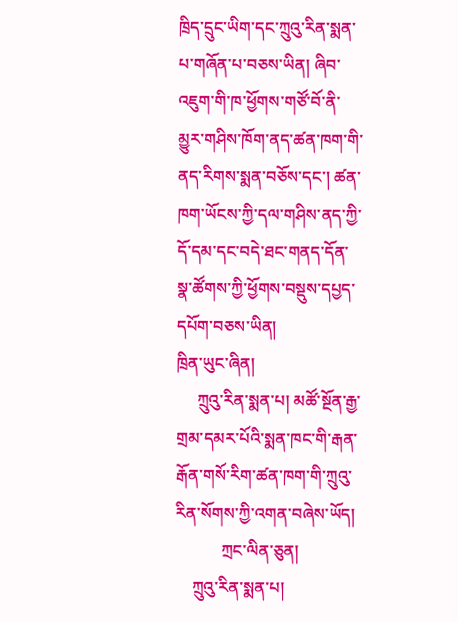ཁྲིད་དྲུང་ཡིག་དང་ཀྲུའུ་རིན་སྨན་པ་གཞོན་པ་བཅས་ཡིན། ཞིབ་འཇུག་གི་ཁ་ཕྱོགས་གཙོ་བོ་ནི་མྱུར་གཤིས་ཁོག་ནད་ཚན་ཁག་གི་ནད་རིགས་སྨན་བཅོས་དང་། ཚན་ཁག་ཡོངས་ཀྱི་དལ་གཤིས་ནད་ཀྱི་དོ་དམ་དང་བདེ་ཐང་གནད་དོན་སྣ་ཚོགས་ཀྱི་ཕྱོགས་བསྡུས་དཔྱད་དཔོག་བཅས་ཡིན།
ཁྲིན་ཡུང་ཞིན།
     ཀྲུའུ་རིན་སྨན་པ། མཚོ་སྔོན་རྒྱ་གྲམ་དམར་པོའི་སྨན་ཁང་གི་རྒན་རྒོན་གསོ་རིག་ཚན་ཁག་གི་ཀྲུའུ་རིན་སོགས་ཀྱི་འགན་བཞེས་ཡོད།
           ཀྲང་ལིན་ཅུན།
    ཀྲུའུ་རིན་སྨན་པ།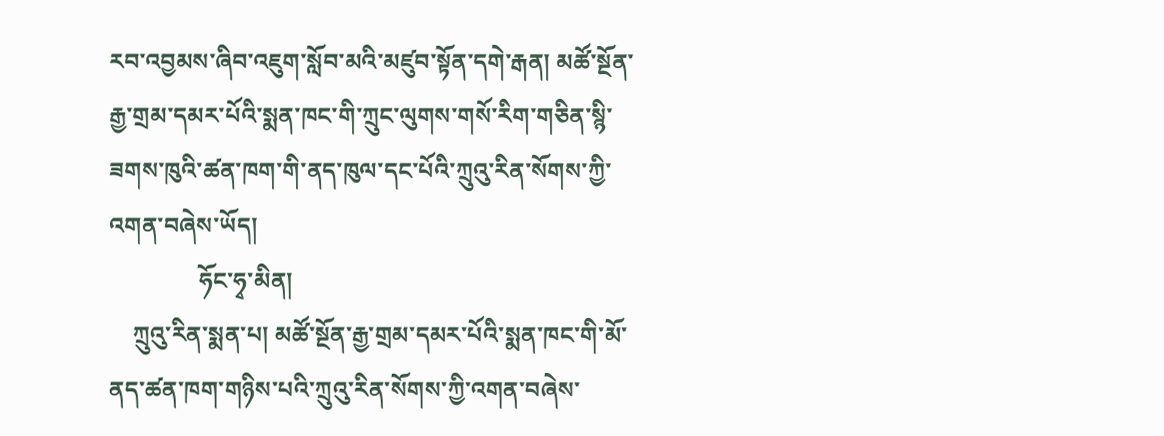རབ་འབྱམས་ཞིབ་འཇུག་སློབ་མའི་མཛུབ་སྟོན་དགེ་རྒན། མཚོ་སྔོན་རྒྱ་གྲམ་དམར་པོའི་སྨན་ཁང་གི་ཀྲུང་ལུགས་གསོ་རིག་གཅིན་སྙི་ཟགས་ཁུའི་ཚན་ཁག་གི་ནད་ཁུལ་དང་པོའི་ཀྲུའུ་རིན་སོགས་ཀྱི་འགན་བཞེས་ཡོད།
               ཧོང་ཧྭ་མིན།
    ཀྲུའུ་རིན་སྨན་པ། མཚོ་སྔོན་རྒྱ་གྲམ་དམར་པོའི་སྨན་ཁང་གི་མོ་ནད་ཚན་ཁག་གཉིས་པའི་ཀྲུའུ་རིན་སོགས་ཀྱི་འགན་བཞེས་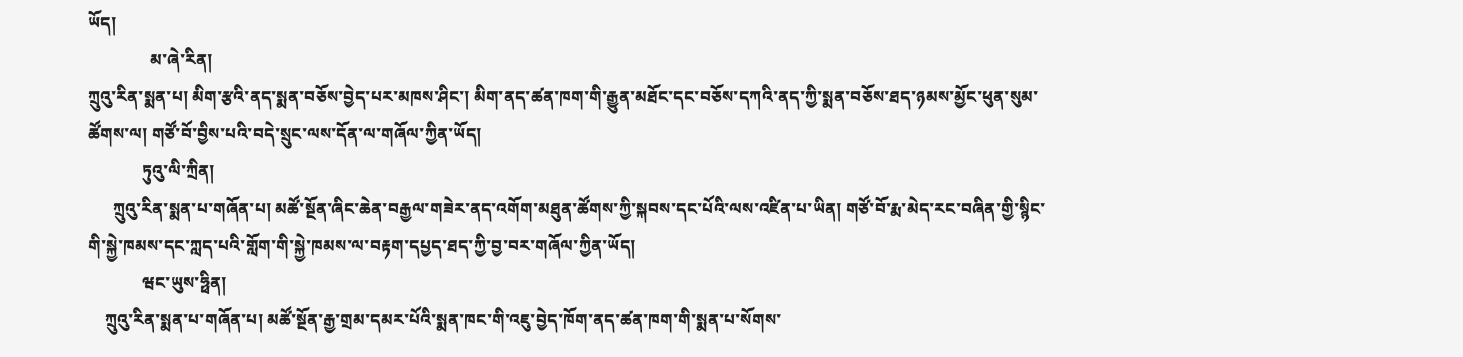ཡོད།
               མ་ཞེ་རིན།
ཀྲུའུ་རིན་སྨན་པ། མིག་རྩའི་ནད་སྨན་བཅོས་བྱེད་པར་མཁས་ཤིང་། མིག་ནད་ཚན་ཁག་གི་རྒྱུན་མཐོང་དང་བཅོས་དཀའི་ནད་ཀྱི་སྨན་བཅོས་ཐད་ཉམས་མྱོང་ཕུན་སུམ་ཚོགས་ལ། གཙོ་བོ་བྱིས་པའི་བདེ་སྲུང་ལས་དོན་ལ་གཞོལ་ཀྱིན་ཡོད།
             ཏུའུ་ལི་ཀྲིན།
      ཀྲུའུ་རིན་སྨན་པ་གཞོན་པ། མཚོ་སྔོན་ཞིང་ཆེན་བརྒྱལ་གཟེར་ནད་འགོག་མཐུན་ཚོགས་ཀྱི་སྐབས་དང་པོའི་ལས་འཛིན་པ་ཡིན། གཙོ་བོ་རྨ་མེད་རང་བཞིན་གྱི་སྙིང་གི་སྐྱེ་ཁམས་དང་ཀླད་པའི་གློག་གི་སྐྱེ་ཁམས་ལ་བརྟག་དཔྱད་ཐད་ཀྱི་བྱ་བར་གཞོལ་ཀྱིན་ཡོད།
             ཝང་ཡུས་ཧྥིན།
    ཀྲུའུ་རིན་སྨན་པ་གཞོན་པ། མཚོ་སྔོན་རྒྱ་གྲམ་དམར་པོའི་སྨན་ཁང་གི་འཇུ་བྱེད་ཁོག་ནད་ཚན་ཁག་གི་སྨན་པ་སོགས་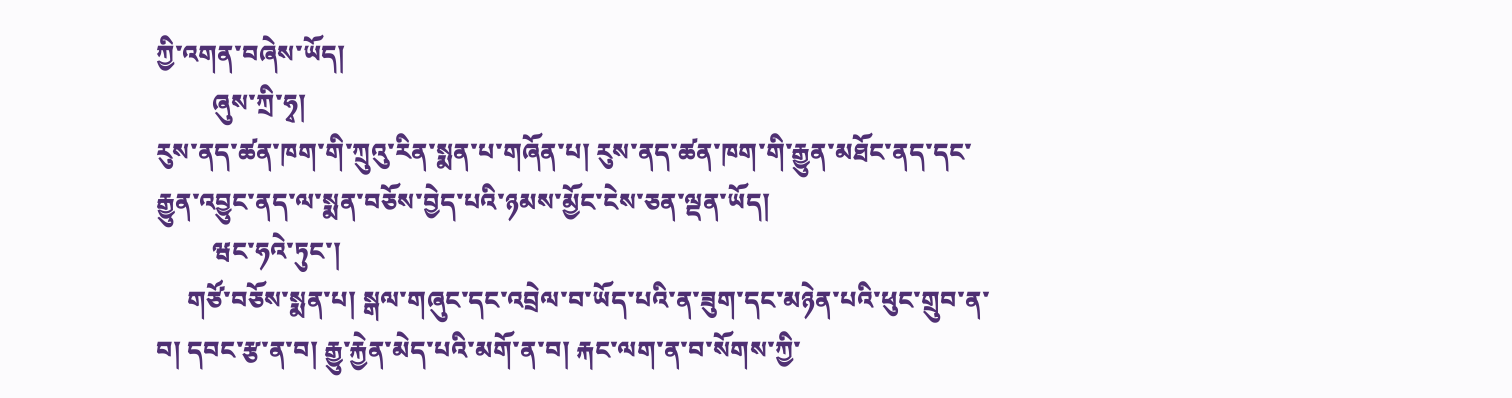ཀྱི་འགན་བཞེས་ཡོད།
         ཞུས་ཀྲི་ཧྭ།
རུས་ནད་ཚན་ཁག་གི་ཀྲུའུ་རིན་སྨན་པ་གཞོན་པ། རུས་ནད་ཚན་ཁག་གི་རྒྱུན་མཐོང་ནད་དང་རྒྱུན་འབྱུང་ནད་ལ་སྨན་བཅོས་བྱེད་པའི་ཉམས་མྱོང་ངེས་ཅན་ལྡན་ཡོད།
         ཝང་ཧའེ་ཏུང་།
     གཙོ་བཅོས་སྨན་པ། སྒལ་གཞུང་དང་འབྲེལ་བ་ཡོད་པའི་ན་ཟུག་དང་མཉེན་པའི་ཕུང་གྲུབ་ན་བ། དབང་རྩ་ན་བ། རྒྱུ་རྐྱེན་མེད་པའི་མགོ་ན་བ། རྐང་ལག་ན་བ་སོགས་ཀྱི་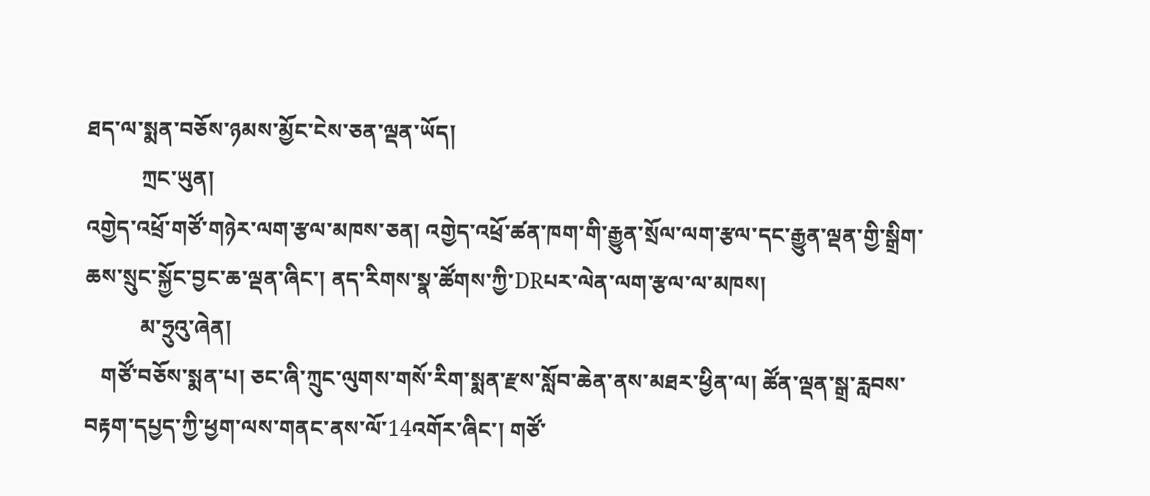ཐད་ལ་སྨན་བཅོས་ཉམས་མྱོང་ངེས་ཅན་ལྡན་ཡོད།
          ཀྲང་ཡུན།
འགྱེད་འཕྲོ་གཙོ་གཉེར་ལག་རྩལ་མཁས་ཅན། འགྱེད་འཕྲོ་ཚན་ཁག་གི་རྒྱུན་སྲོལ་ལག་རྩལ་དང་རྒྱུན་ལྡན་གྱི་སྒྲིག་ཆས་སྲུང་སྐྱོང་བྱང་ཆ་ལྡན་ཞིང་། ནད་རིགས་སྣ་ཚོགས་ཀྱི་DRཔར་ལེན་ལག་རྩལ་ལ་མཁས།
          མ་ཧྲུའུ་ཞེན།
   གཙོ་བཅོས་སྨན་པ། ཅང་ཞི་ཀྲུང་ལུགས་གསོ་རིག་སྨན་རྫས་སློབ་ཆེན་ནས་མཐར་ཕྱིན་ལ། ཚོན་ལྡན་སྒྲ་རླབས་བརྟག་དཔྱད་ཀྱི་ཕྱག་ལས་གནང་ནས་ལོ་14འགོར་ཞིང་། གཙོ་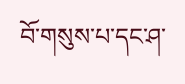བོ་གསུས་པ་དང་ཤ་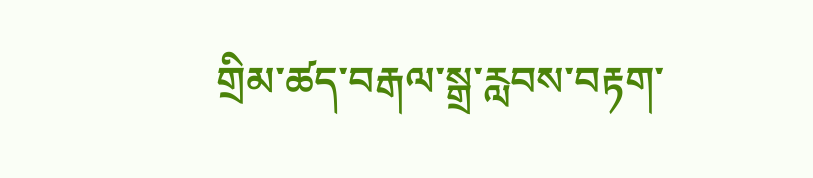གྲིམ་ཚད་བརྒལ་སྒྲ་རླབས་བརྟག་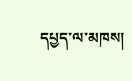དཔྱད་ལ་མཁས།